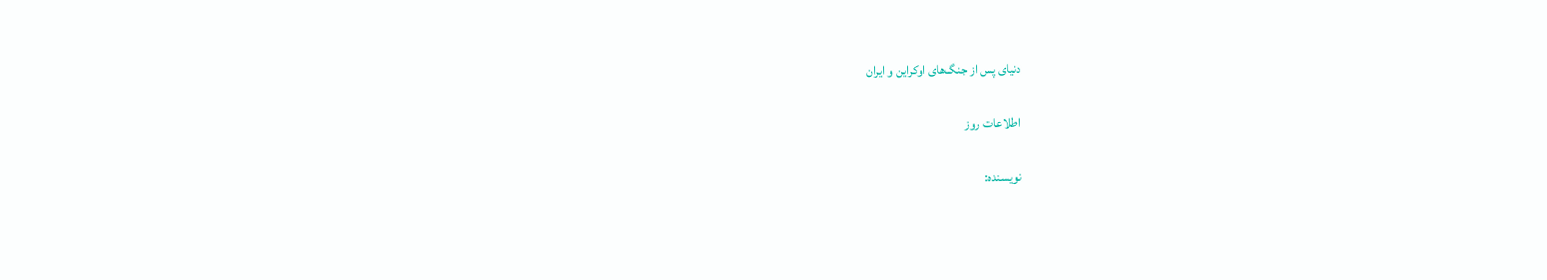دنیای پس از جنگ‌های اوکراین و ایران

اطلاعات روز

نویسنده: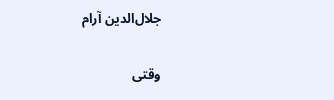جلال‌الدین آرام

وقتی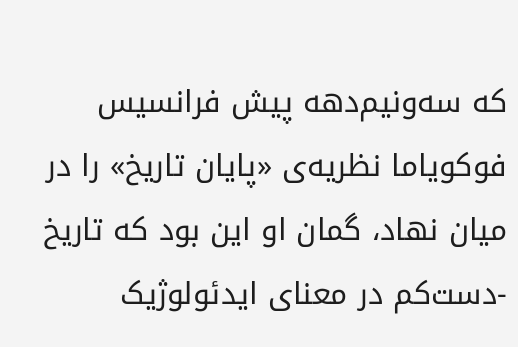که سه‌ونیم‌دهه پیش فرانسیس فوکویاما نظریه‌ی «پایان تاریخ» را در میان نهاد، گمان او این بود که تاریخ -دست‌کم در معنای ایدئولوژیک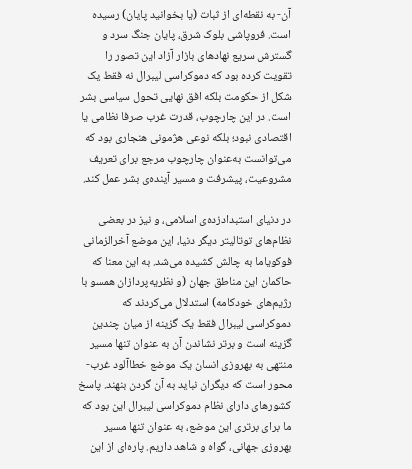آن- به نقطه‌ای از ثبات (یا بخوانید پایان) رسیده است. فروپاشی بلوک شرق، پایان جنگ سرد و گسترش سریع نهادهای بازار آزاد این تصور را تقویت کرده بود که دموکراسی لیبرال نه فقط یک شکل از حکومت بلکه افق نهایی تحول سیاسی بشر است. در این چارچوب، قدرت غرب صرفا نظامی یا اقتصادی نبود؛ بلکه نوعی هژمونی هنجاری بود که می‌توانست به‌عنوان چارچوب مرجع برای تعریف مشروعیت، پیشرفت و مسیر آینده‌ی بشر عمل کند.

در دنیای استبدادزده‌ی اسلامی، و نیز در بعضی نظام‌های توتالیتر دیگر دنیا، این موضع آخرالزمانی فوکویاما به چالش کشیده می‌شد. به این معنا که حاکمان این مناطق جهان (و نظریه‌پردازان همسو با رژیم‌های خودکامه) استدلال می‌کردند که دموکراسی لیبرال فقط یک گزینه از میان چندین گزینه است و برتر نشاندن آن به عنوان تنها مسیر منتهی به بهروزی انسان یک موضع خطاآلود غرب-محور است که دیگران نباید به آن گردن بنهند. پاسخ کشورهای دارای نظام دموکراسی لیبرال این بود که ما برای برتری این موضع، به عنوان تنها مسیر بهروزی جهانی، گواه و شاهد داریم. پاره‌ای از این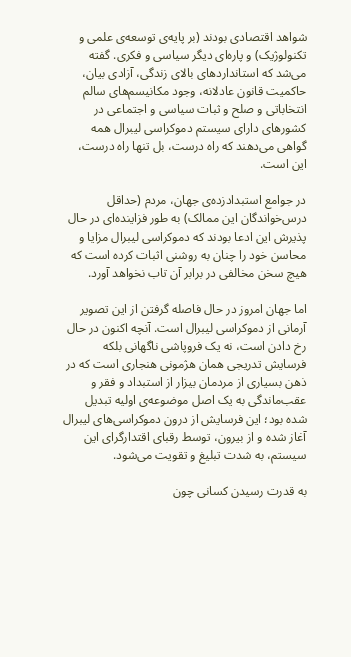شواهد اقتصادی بودند (بر پایه‌ی توسعه‌ی علمی و تکنولوژیک) و پاره‌ای دیگر سیاسی و فکری. گفته می‌شد که استانداردهای بالای زندگی، آزادی بیان، حاکمیت قانون عادلانه، وجود مکانیسم‌های سالم انتخاباتی و صلح و ثبات سیاسی و اجتماعی در کشورهای دارای سیستم دموکراسی لیبرال همه گواهی می‌دهند که راه درست، بل تنها راه درست، این است.

در جوامع استبدادزده‌ی جهان، مردم (حداقل درس‌خواندگان این ممالک) به طور فزاینده‌ای در حال پذیرش این ادعا بودند که دموکراسی لیبرال مزایا و محاسن خود را چنان به روشنی اثبات کرده است که هیچ سخن مخالفی در برابر آن تاب نخواهد آورد.

اما جهان امروز در حال فاصله گرفتن از این تصویر آرمانی از دموکراسی لیبرال است. آنچه اکنون در حال رخ دادن است، نه یک فروپاشی ناگهانی بلکه فرسایش تدریجی همان هژمونی هنجاری است که در ذهن بسیاری از مردمان بیزار از استبداد و فقر و عقب‌ماندگی به یک اصل موضوعه‌ی اولیه تبدیل شده بود؛ این فرسایش از درون دموکراسی‌های لیبرال آغاز شده و از بیرون، توسط رقبای اقتدارگرای این سیستم، به شدت تبلیغ و تقویت می‌شود.

به قدرت رسیدن کسانی چون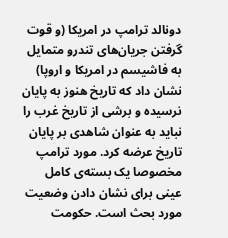دونالد ترامپ در امریکا (و قوت گرفتن جریان‌های تندرو متمایل به فاشیسم در امریکا و اروپا) نشان داد که تاریخ هنوز به پایان نرسیده و برشی از تاریخ غرب را نباید به عنوان شاهدی بر پایان تاریخ عرضه کرد. مورد ترامپ مخصوصا یک بسته‌ی کامل عینی برای نشان دادن وضعیت مورد بحث است. حکومت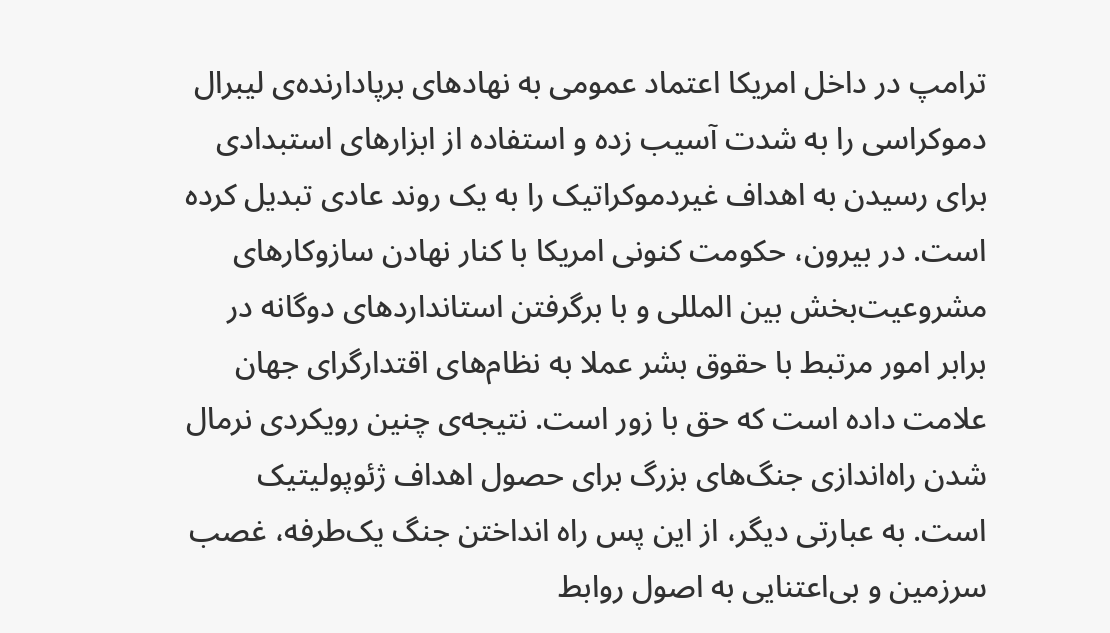ترامپ در داخل امریکا اعتماد عمومی به نهادهای برپادارنده‌ی لیبرال دموکراسی را به شدت آسیب زده و استفاده از ابزارهای استبدادی برای رسیدن به اهداف غیردموکراتیک را به یک روند عادی تبدیل کرده است. در بیرون، حکومت کنونی امریکا با کنار نهادن سازوکارهای مشروعیت‌بخش بین المللی و با برگرفتن استانداردهای دوگانه در برابر امور مرتبط با حقوق بشر عملا به نظام‌های اقتدارگرای جهان علامت داده است که حق با زور است. نتیجه‌ی چنین رویکردی نرمال شدن راه‌اندازی جنگ‌های بزرگ برای حصول اهداف ژئوپولیتیک است. به عبارتی دیگر، از این پس راه انداختن جنگ یک‌طرفه، غصب سرزمین و بی‌اعتنایی به اصول روابط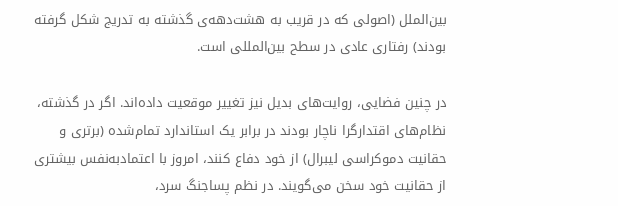بین‌الملل (اصولی که در قریب به هشت‌دهه‌ی گذشته به تدریج شکل گرفته بودند) رفتاری عادی در سطح بین‌المللی است.

در چنین فضایی، روایت‌های بدیل نیز تغییر موقعیت داده‌اند. اگر در گذشته، نظام‌های اقتدارگرا ناچار بودند در برابر یک استاندارد تمام‌شده (برتری و حقانیت دموکراسی لیبرال) از خود دفاع کنند، امروز با اعتمادبه‌نفس بیشتری از حقانیت خود سخن می‌گویند. در نظم پساجنگ سرد،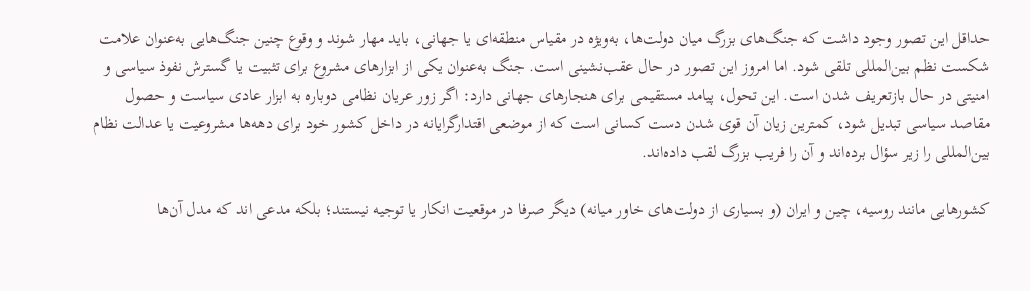حداقل این تصور وجود داشت که جنگ‌های بزرگ میان دولت‌ها، به‌ویژه در مقیاس منطقه‌ای یا جهانی، باید مهار شوند و وقوع چنین جنگ‌هایی به‌عنوان علامت شکست نظم بین‌المللی تلقی شود. اما امروز این تصور در حال عقب‌نشینی است. جنگ به‌عنوان یکی از ابزارهای مشروع برای تثبیت یا گسترش نفوذ سیاسی و امنیتی در حال بازتعریف شدن است. این تحول، پیامد مستقیمی برای هنجارهای جهانی دارد: اگر زور عریان نظامی دوباره به ابزار عادی سیاست و حصول مقاصد سیاسی تبدیل شود، کمترین زیان آن قوی شدن دست کسانی است که از موضعی اقتدارگرایانه در داخل کشور خود برای دهه‌ها مشروعیت یا عدالت نظام بین‌المللی را زیر سؤال برده‌اند و آن را فریب بزرگ لقب داده‌اند.

کشورهایی مانند روسیه، چین و ایران (و بسیاری از دولت‌های خاور میانه) دیگر صرفا در موقعیت انکار یا توجیه نیستند؛ بلکه مدعی‌ اند که مدل آن‌ها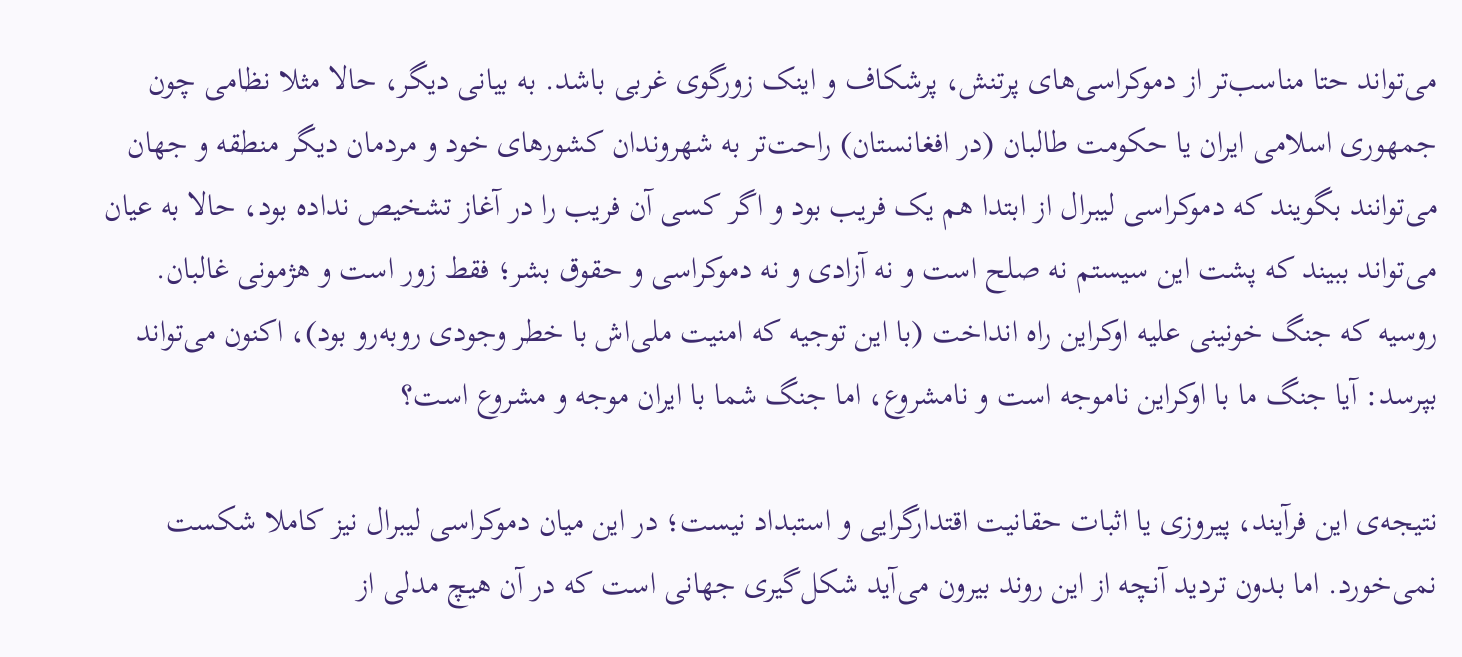می‌تواند حتا مناسب‌تر از دموکراسی‌های پرتنش، پرشکاف و اینک زورگوی غربی باشد. به بیانی دیگر، حالا مثلا نظامی چون جمهوری اسلامی ایران یا حکومت طالبان (در افغانستان) راحت‌تر به شهروندان کشورهای خود و مردمان دیگر منطقه و جهان می‌توانند بگویند که دموکراسی لیبرال از ابتدا هم یک فریب بود و اگر کسی آن فریب را در آغاز تشخیص نداده بود، حالا به عیان می‌تواند ببیند که پشت این سیستم نه صلح است و نه آزادی و نه دموکراسی و حقوق بشر؛ فقط زور است و هژمونی غالبان. روسیه که جنگ خونینی علیه اوکراین راه انداخت (با این توجیه که امنیت ملی‌اش با خطر وجودی روبه‌رو بود)، اکنون می‌تواند بپرسد: آیا جنگ ما با اوکراین ناموجه است و نامشروع، اما جنگ شما با ایران موجه و مشروع است؟

نتیجه‌ی این فرآیند، پیروزی یا اثبات حقانیت اقتدارگرایی و استبداد نیست؛ در این میان دموکراسی لیبرال نیز کاملا شکست نمی‌خورد. اما بدون تردید آنچه از این روند بیرون می‌آید شکل‌گیری جهانی است که در آن هیچ مدلی از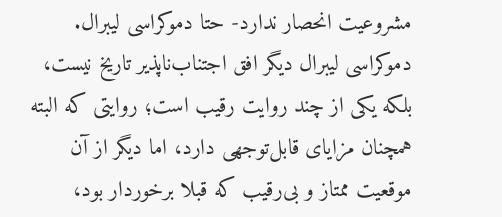مشروعیت انحصار ندارد- حتا دموکراسی لیبرال. دموکراسی لیبرال دیگر افق اجتناب‌ناپذیر تاریخ نیست، بلکه یکی از چند روایت رقیب است؛ روایتی که البته همچنان مزایای قابل‌توجهی دارد، اما دیگر از آن موقعیت ممتاز و بی‌رقیب که قبلا برخوردار بود،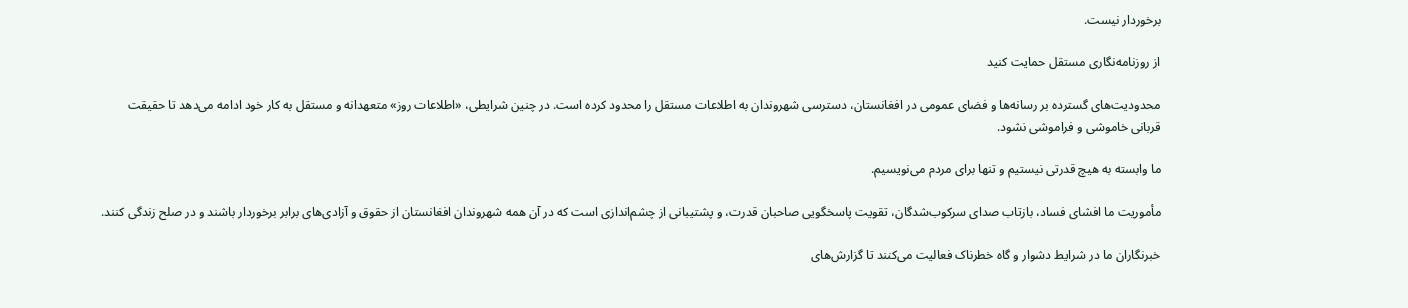برخوردار نیست.

از روزنامه‌نگاری مستقل حمایت کنید

محدودیت‌های گسترده بر رسانه‌ها و فضای عمومی در افغانستان، دسترسی شهروندان به اطلاعات مستقل را محدود کرده است. در چنین شرایطی، «اطلاعات روز» متعهدانه و مستقل به کار خود ادامه می‌دهد تا حقیقت قربانی خاموشی و فراموشی نشود.

ما وابسته به هیچ قدرتی نیستیم و تنها برای مردم می‌نویسیم.

مأموریت ما افشای فساد، بازتاب صدای سرکوب‌شدگان، تقویت پاسخگویی صاحبان قدرت، و پشتیبانی از چشم‌اندازی است که در آن همه شهروندان افغانستان از حقوق و آزادی‌های برابر برخوردار باشند و در صلح زندگی کنند.

خبرنگاران ما در شرایط دشوار و گاه خطرناک فعالیت می‌کنند تا گزارش‌های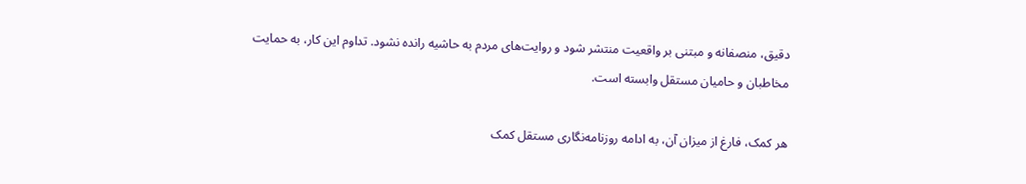دقیق، منصفانه و مبتنی بر واقعیت منتشر شود و روایت‌های مردم به حاشیه رانده نشود. تداوم این کار، به حمایت مخاطبان و حامیان مستقل وابسته است.

هر کمک، فارغ از میزان آن، به ادامه روزنامه‌نگاری مستقل کمک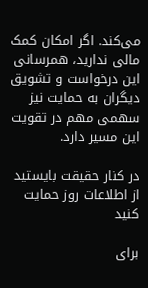می‌کند. اگر امکان کمک مالی ندارید، همرسانی این درخواست و تشویق دیگران به حمایت نیز سهمی مهم در تقویت این مسیر دارد.

در کنار حقیقت بایستید
از اطلاعات روز حمایت کنید

برای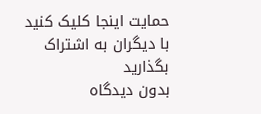حمایت اینجا کلیک کنید
با دیگران به‌‌ اشتراک بگذارید
بدون دیدگاه